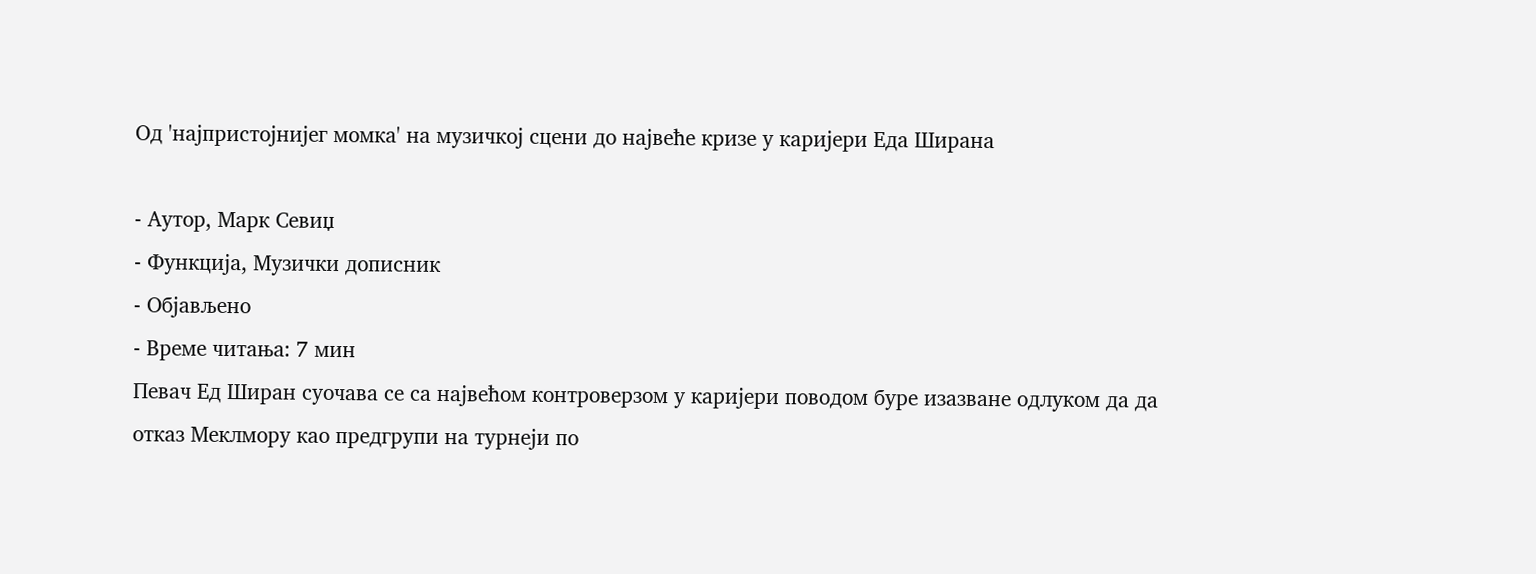Од 'најпристојнијег момка' на музичкој сцени до највеће кризе у каријери Еда Ширана

- Аутор, Марк Севиџ
- Функција, Музички дописник
- Објављено
- Време читања: 7 мин
Певач Ед Ширан суочава се са највећом контроверзом у каријери поводом буре изазване одлуком да да отказ Меклмору као предгрупи на турнеји по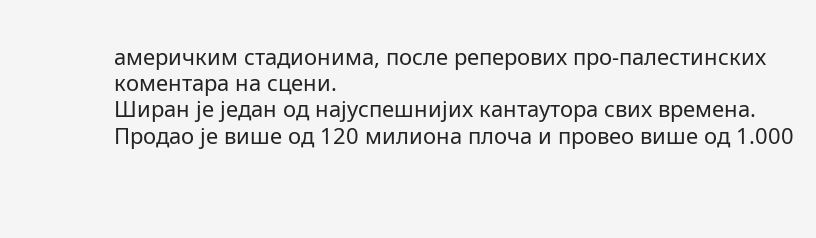америчким стадионима, после реперових про-палестинских коментара на сцени.
Ширан је један од најуспешнијих кантаутора свих времена.
Продао је више од 120 милиона плоча и провео више од 1.000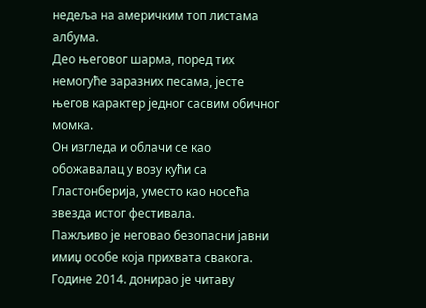недеља на америчким топ листама албума.
Део његовог шарма, поред тих немогуће заразних песама, јесте његов карактер једног сасвим обичног момка.
Он изгледа и облачи се као обожавалац у возу кући са Гластонберија, уместо као носећа звезда истог фестивала.
Пажљиво је неговао безопасни јавни имиџ особе која прихвата свакога.
Године 2014. донирао је читаву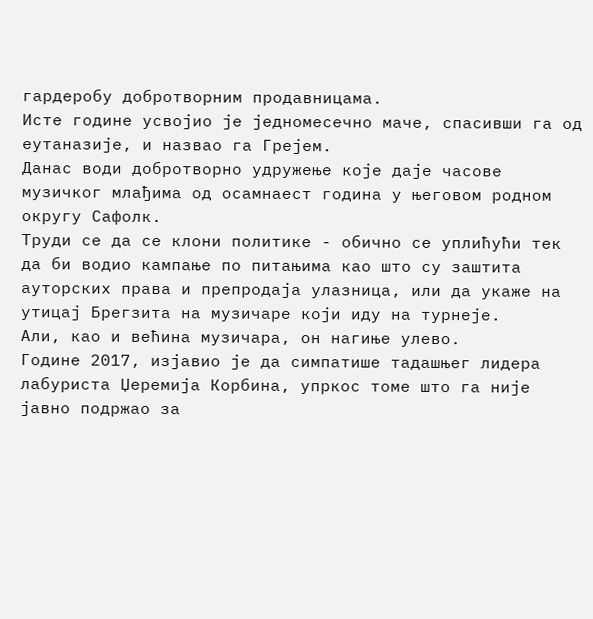гардеробу добротворним продавницама.
Исте године усвојио је једномесечно маче, спасивши га од еутаназије, и назвао га Грејем.
Данас води добротворно удружење које даје часове музичког млађима од осамнаест година у његовом родном округу Сафолк.
Труди се да се клони политике - обично се уплићући тек да би водио кампање по питањима као што су заштита ауторских права и препродаја улазница, или да укаже на утицај Брегзита на музичаре који иду на турнеје.
Али, као и већина музичара, он нагиње улево.
Године 2017, изјавио је да симпатише тадашњег лидера лабуриста Џеремија Корбина, упркос томе што га није јавно подржао за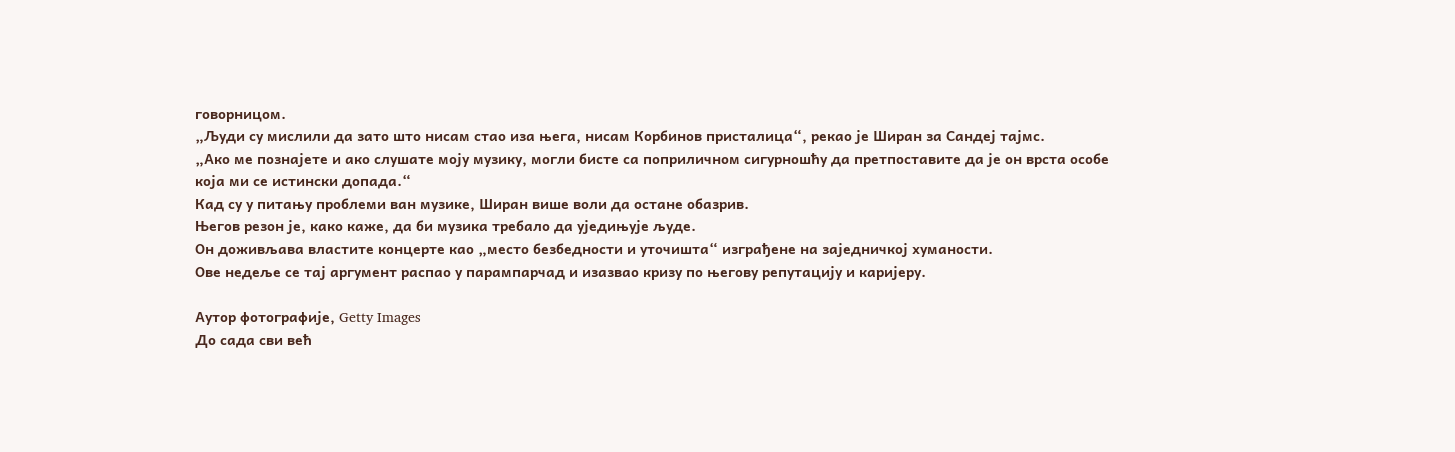говорницом.
„Људи су мислили да зато што нисам стао иза њега, нисам Корбинов присталица“, рекао је Ширан за Сандеј тајмс.
„Ако ме познајете и ако слушате моју музику, могли бисте са поприличном сигурношћу да претпоставите да је он врста особе која ми се истински допада.“
Кад су у питању проблеми ван музике, Ширан више воли да остане обазрив.
Његов резон је, како каже, да би музика требало да уједињује људе.
Он доживљава властите концерте као „место безбедности и уточишта“ изграђене на заједничкој хуманости.
Ове недеље се тај аргумент распао у парампарчад и изазвао кризу по његову репутацију и каријеру.

Аутор фотографије, Getty Images
До сада сви већ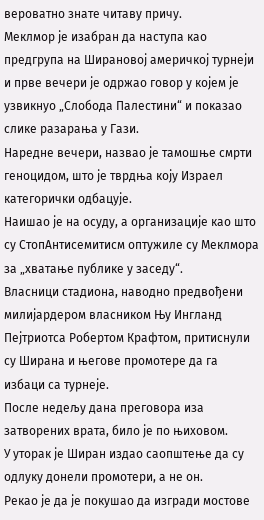вероватно знате читаву причу.
Меклмор је изабран да наступа као предгрупа на Ширановој америчкој турнеји и прве вечери је одржао говор у којем је узвикнуо „Слобода Палестини“ и показао слике разарања у Гази.
Наредне вечери, назвао је тамошње смрти геноцидом, што је тврдња коју Израел категорички одбацује.
Наишао је на осуду, а организације као што су СтопАнтисемитисм оптужиле су Меклмора за „хватање публике у заседу“.
Власници стадиона, наводно предвођени милијардером власником Њу Ингланд Пејтриотса Робертом Крафтом, притиснули су Ширана и његове промотере да га избаци са турнеје.
После недељу дана преговора иза затворених врата, било је по њиховом.
У уторак је Ширан издао саопштење да су одлуку донели промотери, а не он.
Рекао је да је покушао да изгради мостове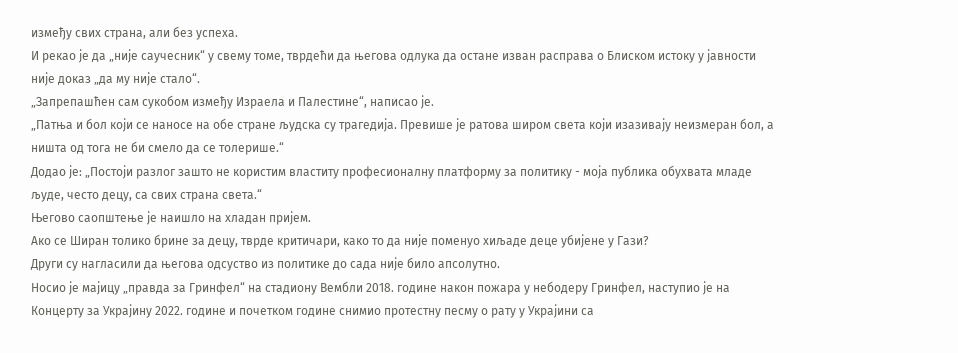између свих страна, али без успеха.
И рекао је да „није саучесник“ у свему томе, тврдећи да његова одлука да остане изван расправа о Блиском истоку у јавности није доказ „да му није стало“.
„Запрепашћен сам сукобом између Израела и Палестине“, написао је.
„Патња и бол који се наносе на обе стране људска су трагедија. Превише је ратова широм света који изазивају неизмеран бол, а ништа од тога не би смело да се толерише.“
Додао је: „Постоји разлог зашто не користим властиту професионалну платформу за политику - моја публика обухвата младе људе, често децу, са свих страна света.“
Његово саопштење је наишло на хладан пријем.
Ако се Ширан толико брине за децу, тврде критичари, како то да није поменуо хиљаде деце убијене у Гази?
Други су нагласили да његова одсуство из политике до сада није било апсолутно.
Носио је мајицу „правда за Гринфел“ на стадиону Вембли 2018. године након пожара у небодеру Гринфел, наступио је на Концерту за Украјину 2022. године и почетком године снимио протестну песму о рату у Украјини са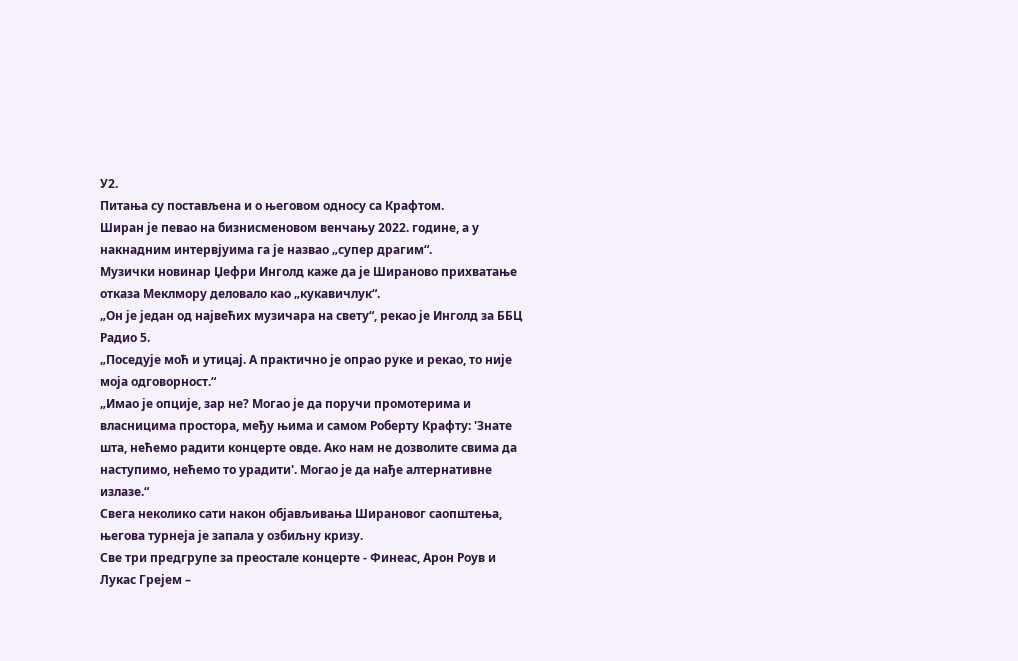У2.
Питања су постављена и о његовом односу са Крафтом.
Ширан је певао на бизнисменовом венчању 2022. године, а у накнадним интервјуима га је назвао „супер драгим“.
Музички новинар Џефри Инголд каже да је Шираново прихватање отказа Меклмору деловало као „кукавичлук“.
„Он је један од највећих музичара на свету“, рекао је Инголд за ББЦ Радио 5.
„Поседује моћ и утицај. А практично је опрао руке и рекао, то није моја одговорност.“
„Имао је опције, зар не? Могао је да поручи промотерима и власницима простора, међу њима и самом Роберту Крафту: 'Знате шта, нећемо радити концерте овде. Ако нам не дозволите свима да наступимо, нећемо то урадити'. Могао је да нађе алтернативне излазе.“
Свега неколико сати након објављивања Ширановог саопштења, његова турнеја је запала у озбиљну кризу.
Све три предгрупе за преостале концерте - Финеас, Арон Роув и Лукас Грејем –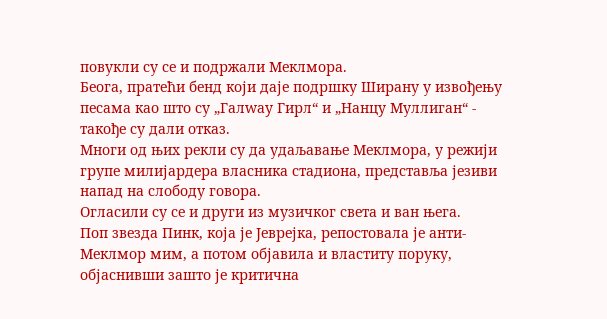повукли су се и подржали Меклмора.
Беога, пратећи бенд који даје подршку Ширану у извођењу песама као што су „Галwаy Гирл“ и „Нанцy Муллиган“ - такође су дали отказ.
Многи од њих рекли су да удаљавање Меклмора, у режији групе милијардера власника стадиона, представља језиви напад на слободу говора.
Огласили су се и други из музичког света и ван њега.
Поп звезда Пинк, која је Јеврејка, репостовала је анти-Меклмор мим, а потом објавила и властиту поруку, објаснивши зашто је критична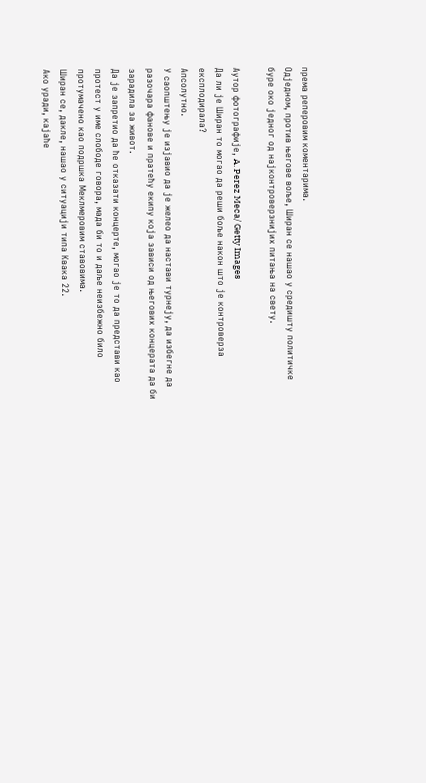према реперовим коментарима.
Одједном, против његове воље, Ширан се нашао у средишту политичке буре око једног од најконтроверзнијих питања на свету.

Аутор фотографије, A. Perez Meca/ Getty Images
Да ли је Ширан то могао да реши боље након што је контроверза експлодирала?
Апсолутно.
У саопштењу је изјавио да је желео да настави турнеју, да избегне да разочара фанове и пратећу екипу која зависи од његових концерата да би зарадила за живот.
Да је запретио да ће отказати концерте, могао је то да представи као протест у име слободе говора, мада би то и даље неизбежно било протумачено као подршка Меклмеровим ставовима.
Ширан се, дакле, нашао у ситуацији типа Квака 22.
Ако уради, кајаће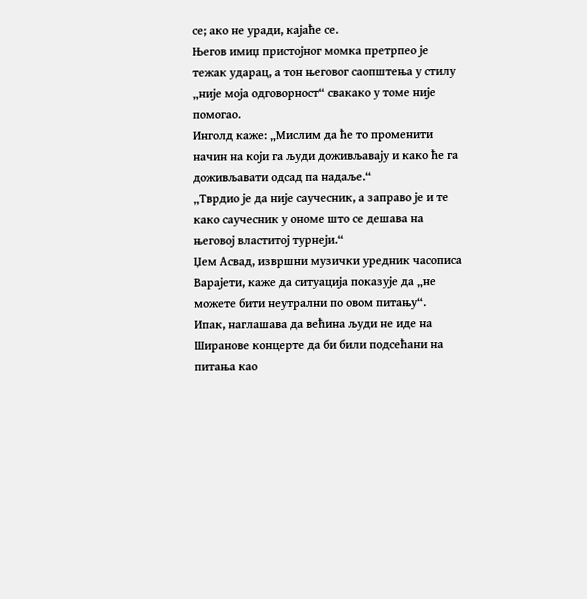се; ако не уради, кајаће се.
Његов имиџ пристојног момка претрпео је тежак ударац, а тон његовог саопштења у стилу „није моја одговорност“ свакако у томе није помогао.
Инголд каже: „Мислим да ће то променити начин на који га људи доживљавају и како ће га доживљавати одсад па надаље.“
„Тврдио је да није саучесник, а заправо је и те како саучесник у ономе што се дешава на његовој властитој турнеји.“
Џем Асвад, извршни музички уредник часописа Варајети, каже да ситуација показује да „не можете бити неутрални по овом питању“.
Ипак, наглашава да већина људи не иде на Ширанове концерте да би били подсећани на питања као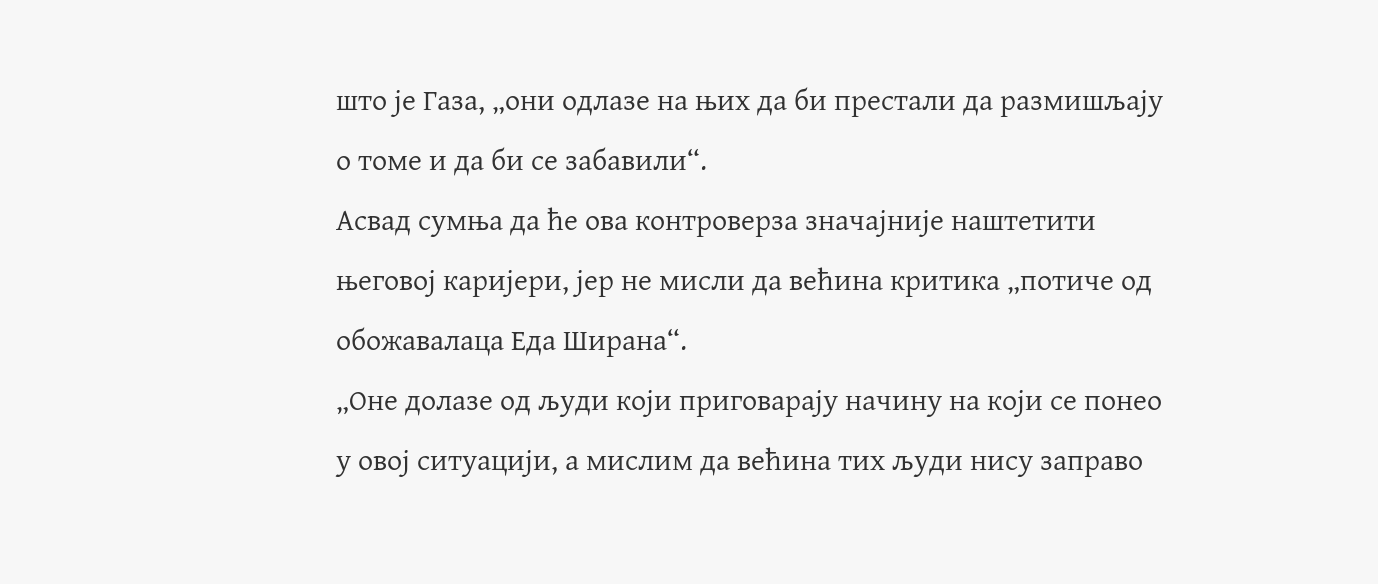што је Газа, „они одлазе на њих да би престали да размишљају о томе и да би се забавили“.
Асвад сумња да ће ова контроверза значајније наштетити његовој каријери, јер не мисли да већина критика „потиче од обожавалаца Еда Ширана“.
„Оне долазе од људи који приговарају начину на који се понео у овој ситуацији, а мислим да већина тих људи нису заправо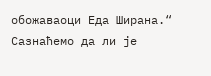обожаваоци Еда Ширана.“
Сазнаћемо да ли је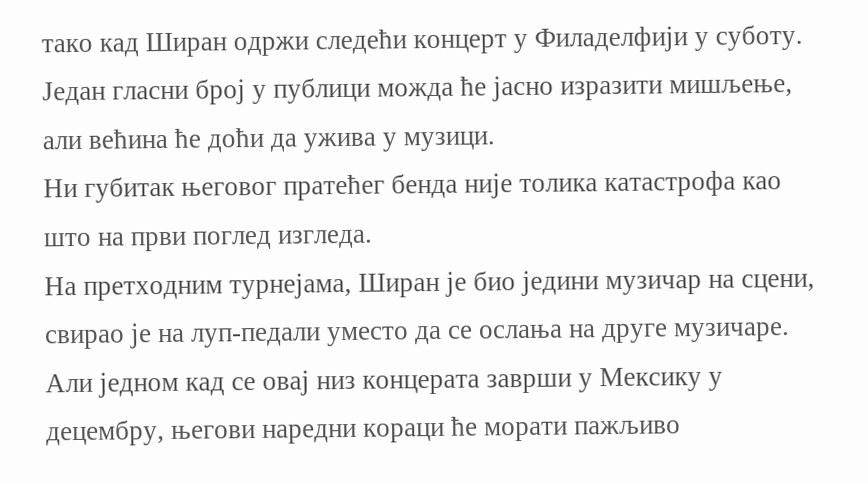тако кад Ширан одржи следећи концерт у Филаделфији у суботу.
Један гласни број у публици можда ће јасно изразити мишљење, али већина ће доћи да ужива у музици.
Ни губитак његовог пратећег бенда није толика катастрофа као што на први поглед изгледа.
На претходним турнејама, Ширан је био једини музичар на сцени, свирао је на луп-педали уместо да се ослања на друге музичаре.
Али једном кад се овај низ концерата заврши у Мексику у децембру, његови наредни кораци ће морати пажљиво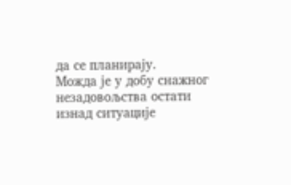да се планирају.
Можда је у добу снажног незадовољства остати изнад ситуације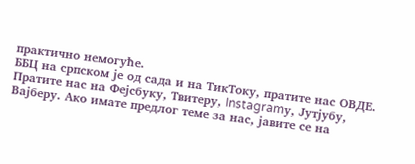практично немогуће.
ББЦ на српском је од сада и на ТикТоку, пратите нас ОВДЕ.
Пратите нас на Фејсбуку, Твитеру, Instagramу, Јутјубу, Вајберу. Ако имате предлог теме за нас, јавите се на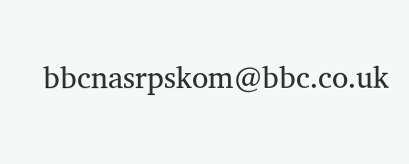bbcnasrpskom@bbc.co.uk